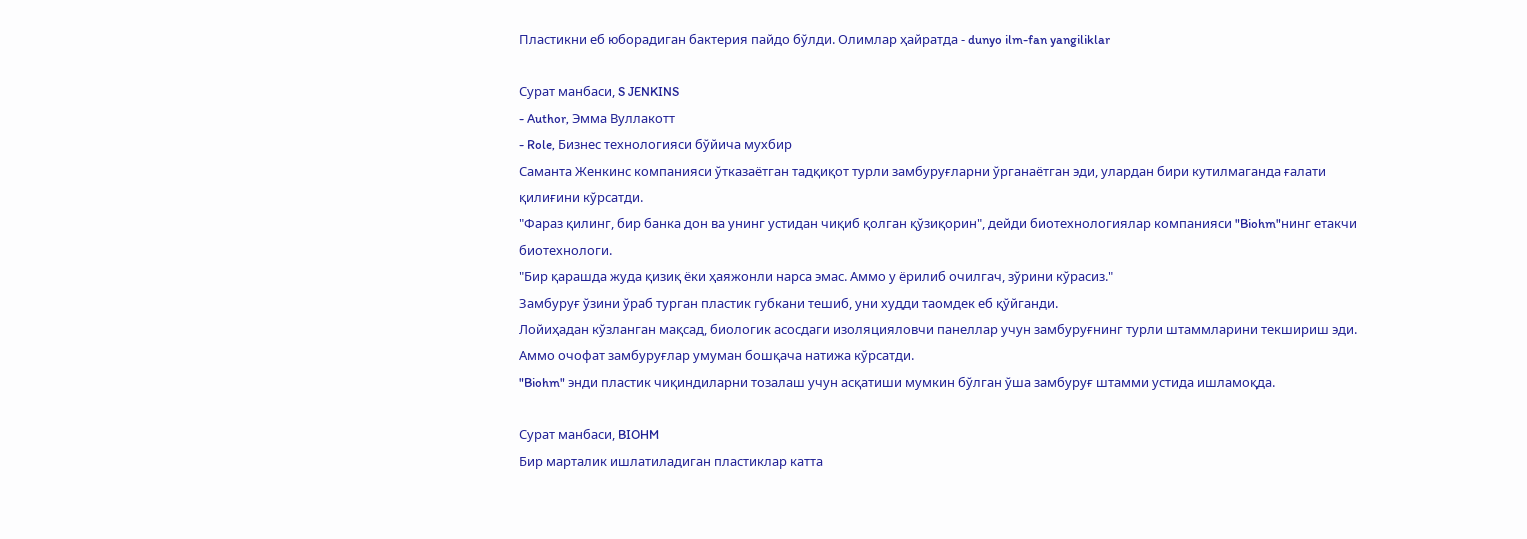Пластикни еб юборадиган бактерия пайдо бўлди. Олимлар ҳайратда - dunyo ilm-fan yangiliklar

Сурат манбаси, S JENKINS
- Author, Эмма Вуллакотт
- Role, Бизнес технологияси бўйича мухбир
Саманта Женкинс компанияси ўтказаётган тадқиқот турли замбуруғларни ўрганаётган эди, улардан бири кутилмаганда ғалати қилиғини кўрсатди.
"Фараз қилинг, бир банка дон ва унинг устидан чиқиб қолган қўзиқорин", дейди биотехнологиялар компанияси "Biohm"нинг етакчи биотехнологи.
"Бир қарашда жуда қизиқ ёки ҳаяжонли нарса эмас. Аммо у ёрилиб очилгач, зўрини кўрасиз."
Замбуруғ ўзини ўраб турган пластик губкани тешиб, уни худди таомдек еб қўйганди.
Лойиҳадан кўзланган мақсад, биологик асосдаги изоляцияловчи панеллар учун замбуруғнинг турли штаммларини текшириш эди. Аммо очофат замбуруғлар умуман бошқача натижа кўрсатди.
"Biohm" энди пластик чиқиндиларни тозалаш учун асқатиши мумкин бўлган ўша замбуруғ штамми устида ишламоқда.

Сурат манбаси, BIOHM
Бир марталик ишлатиладиган пластиклар катта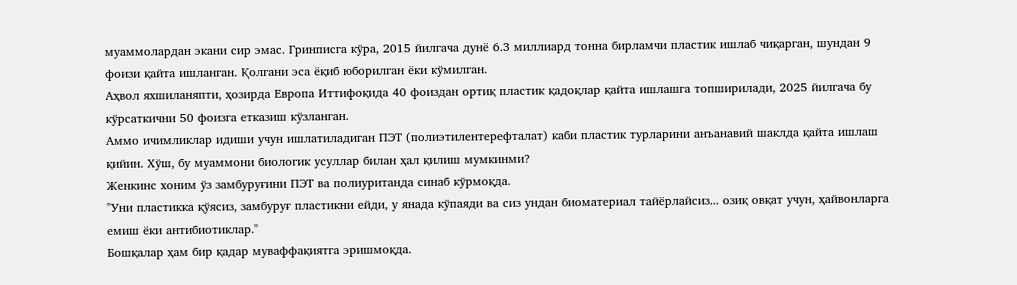муаммолардан экани сир эмас. Гринписга кўра, 2015 йилгача дунё 6.3 миллиард тонна бирламчи пластик ишлаб чиқарган, шундан 9 фоизи қайта ишланган. Қолгани эса ёқиб юборилган ёки кўмилган.
Аҳвол яхшиланяпти, ҳозирда Европа Иттифоқида 40 фоиздан ортиқ пластик қадоқлар қайта ишлашга топширилади, 2025 йилгача бу кўрсаткични 50 фоизга етказиш кўзланган.
Аммо ичимликлар идиши учун ишлатиладиган ПЭТ (полиэтилентерефталат) каби пластик турларини анъанавий шаклда қайта ишлаш қийин. Хўш, бу муаммони биологик усуллар билан ҳал қилиш мумкинми?
Женкинс хоним ўз замбуруғини ПЭТ ва полиуританда синаб кўрмоқда.
"Уни пластикка қўясиз, замбуруғ пластикни ейди, у янада кўпаяди ва сиз ундан биоматериал тайёрлайсиз... озиқ овқат учун, ҳайвонларга емиш ёки антибиотиклар."
Бошқалар ҳам бир қадар муваффақиятга эришмоқда.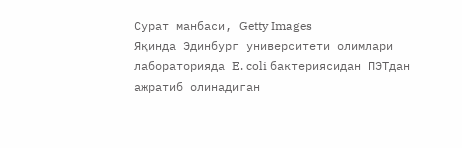Сурат манбаси, Getty Images
Яқинда Эдинбург университети олимлари лабораторияда E. coli бактериясидан ПЭТдан ажратиб олинадиган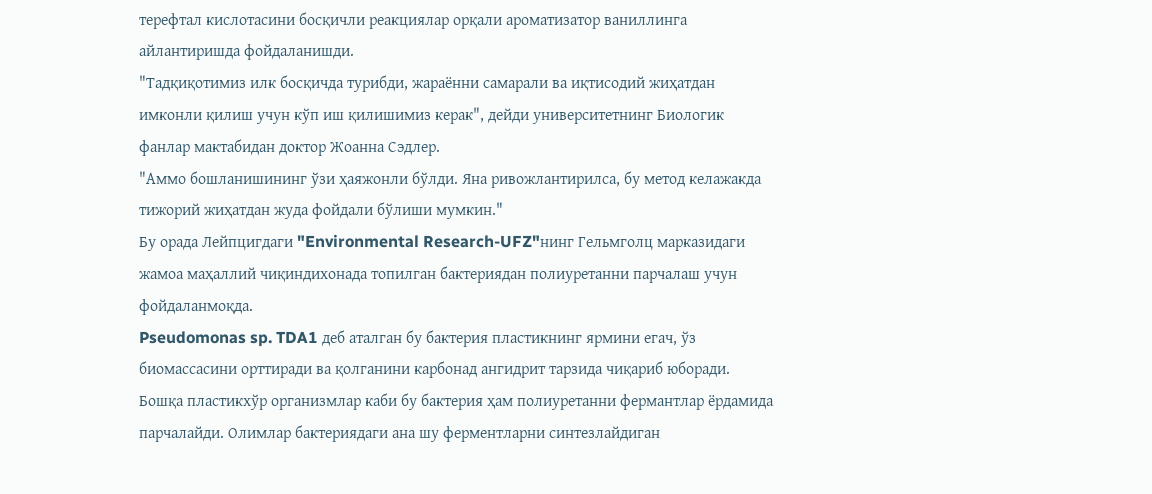терефтал кислотасини босқичли реакциялар орқали ароматизатор ваниллинга айлантиришда фойдаланишди.
"Тадқиқотимиз илк босқичда турибди, жараённи самарали ва иқтисодий жиҳатдан имконли қилиш учун кўп иш қилишимиз керак", дейди университетнинг Биологик фанлар мактабидан доктор Жоанна Сэдлер.
"Аммо бошланишининг ўзи ҳаяжонли бўлди. Яна ривожлантирилса, бу метод келажакда тижорий жиҳатдан жуда фойдали бўлиши мумкин."
Бу орада Лейпцигдаги "Environmental Research-UFZ"нинг Гельмголц марказидаги жамоа маҳаллий чиқиндихонада топилган бактериядан полиуретанни парчалаш учун фойдаланмоқда.
Pseudomonas sp. TDA1 деб аталган бу бактерия пластикнинг ярмини егач, ўз биомассасини орттиради ва қолганини карбонад ангидрит тарзида чиқариб юборади.
Бошқа пластикхўр организмлар каби бу бактерия ҳам полиуретанни фермантлар ёрдамида парчалайди. Олимлар бактериядаги ана шу ферментларни синтезлайдиган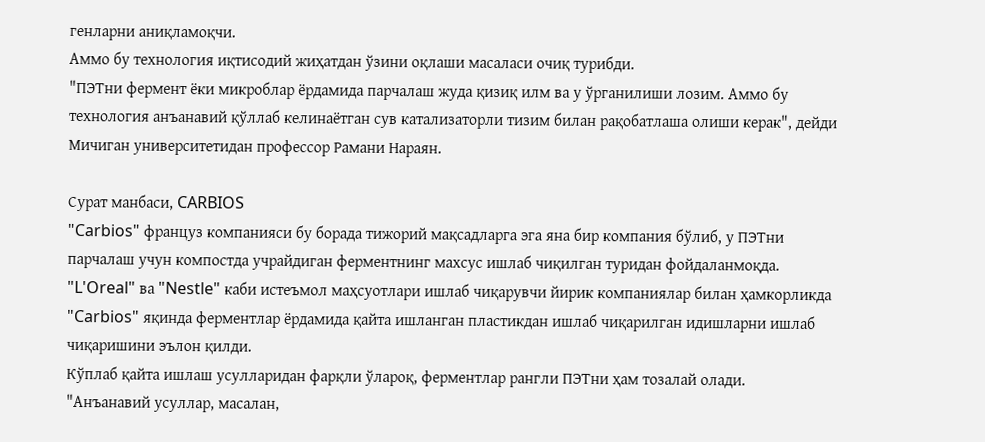генларни аниқламоқчи.
Аммо бу технология иқтисодий жиҳатдан ўзини оқлаши масаласи очиқ турибди.
"ПЭТни фермент ёки микроблар ёрдамида парчалаш жуда қизиқ илм ва у ўрганилиши лозим. Аммо бу технология анъанавий қўллаб келинаётган сув катализаторли тизим билан рақобатлаша олиши керак", дейди Мичиган университетидан профессор Рамани Нараян.

Сурат манбаси, CARBIOS
"Carbios" француз компанияси бу борада тижорий мақсадларга эга яна бир компания бўлиб, у ПЭТни парчалаш учун компостда учрайдиган ферментнинг махсус ишлаб чиқилган туридан фойдаланмоқда.
"L'Oreal" ва "Nestle" каби истеъмол маҳсуотлари ишлаб чиқарувчи йирик компаниялар билан ҳамкорликда "Carbios" яқинда ферментлар ёрдамида қайта ишланган пластикдан ишлаб чиқарилган идишларни ишлаб чиқаришини эълон қилди.
Кўплаб қайта ишлаш усулларидан фарқли ўлароқ, ферментлар рангли ПЭТни ҳам тозалай олади.
"Анъанавий усуллар, масалан,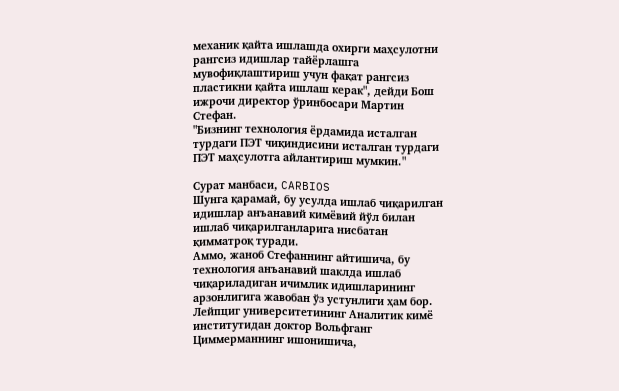механик қайта ишлашда охирги маҳсулотни рангсиз идишлар тайёрлашга мувофиқлаштириш учун фақат рангсиз пластикни қайта ишлаш керак", дейди Бош ижрочи директор ўринбосари Мартин Стефан.
"Бизнинг технология ёрдамида исталган турдаги ПЭТ чиқиндисини исталган турдаги ПЭТ маҳсулотга айлантириш мумкин."

Сурат манбаси, CARBIOS
Шунга қарамай, бу усулда ишлаб чиқарилган идишлар анъанавий кимёвий йўл билан ишлаб чиқарилганларига нисбатан қимматроқ туради.
Аммо, жаноб Стефаннинг айтишича, бу технология анъанавий шаклда ишлаб чиқариладиган ичимлик идишларининг арзонлигига жавобан ўз устунлиги ҳам бор.
Лейпциг университетининг Аналитик кимё институтидан доктор Вольфганг Циммерманнинг ишонишича,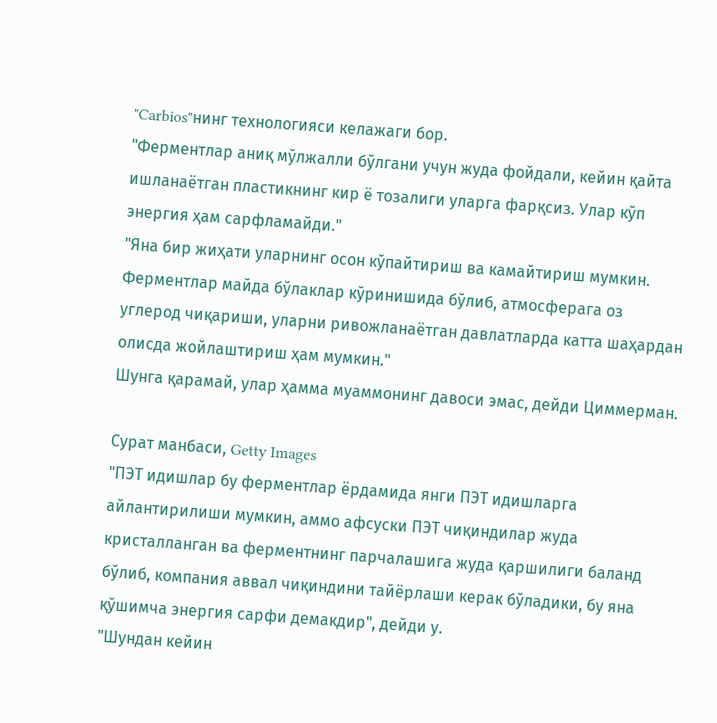"Carbios"нинг технологияси келажаги бор.
"Ферментлар аниқ мўлжалли бўлгани учун жуда фойдали, кейин қайта ишланаётган пластикнинг кир ё тозалиги уларга фарқсиз. Улар кўп энергия ҳам сарфламайди."
"Яна бир жиҳати уларнинг осон кўпайтириш ва камайтириш мумкин. Ферментлар майда бўлаклар кўринишида бўлиб, атмосферага оз углерод чиқариши, уларни ривожланаётган давлатларда катта шаҳардан олисда жойлаштириш ҳам мумкин."
Шунга қарамай, улар ҳамма муаммонинг давоси эмас, дейди Циммерман.

Сурат манбаси, Getty Images
"ПЭТ идишлар бу ферментлар ёрдамида янги ПЭТ идишларга айлантирилиши мумкин, аммо афсуски ПЭТ чиқиндилар жуда кристалланган ва ферментнинг парчалашига жуда қаршилиги баланд бўлиб, компания аввал чиқиндини тайёрлаши керак бўладики, бу яна қўшимча энергия сарфи демакдир", дейди у.
"Шундан кейин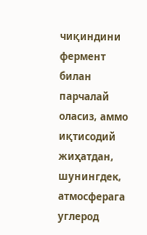чиқиндини фермент билан парчалай оласиз, аммо иқтисодий жиҳатдан, шунингдек, атмосферага углерод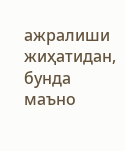ажралиши жиҳатидан, бунда маъно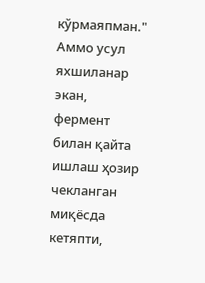кўрмаяпман."
Аммо усул яхшиланар экан, фермент билан қайта ишлаш ҳозир чекланган миқёсда кетяпти,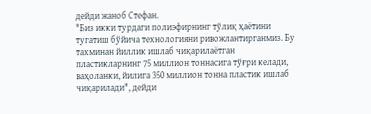дейди жаноб Стефан.
"Биз икки турдаги полиэфирнинг тўлиқ ҳаётини тугатиш бўйича технологияни ривожлантирганмиз. Бу тахминан йиллик ишлаб чиқарилаётган пластикларнинг 75 миллион тоннасига тўғри келади, ваҳоланки, йилига 350 миллион тонна пластик ишлаб чиқарилади", дейди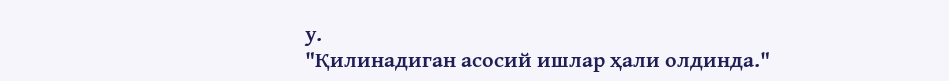у.
"Қилинадиган асосий ишлар ҳали олдинда."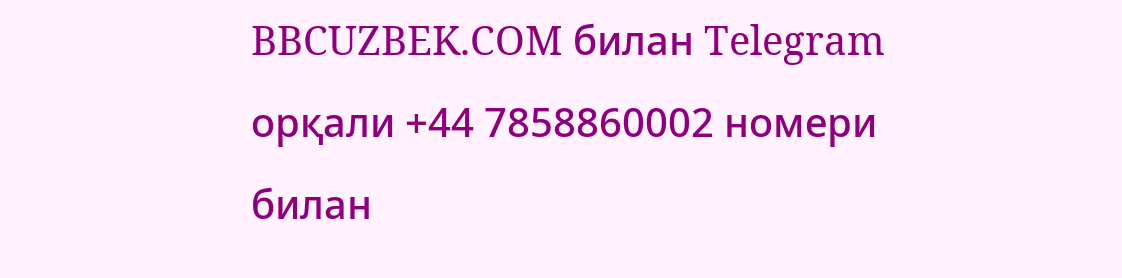BBCUZBEK.COM билан Telegram орқали +44 7858860002 номери билан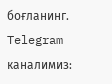боғланинг.
Telegram каналимиз: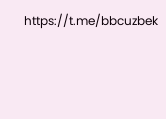https://t.me/bbcuzbek